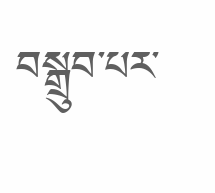བསྒྲུབ་པར་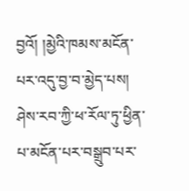བྱའོ། །མྱེའི་ཁམས་མངོན་པར་འདུ་བྱ་བ་མྱེད་པས། ཤེས་རབ་ཀྱི་ཕ་རོལ་ཏུ་ཕྱིན་པ་མངོན་པར་བསྒྲུབ་པར་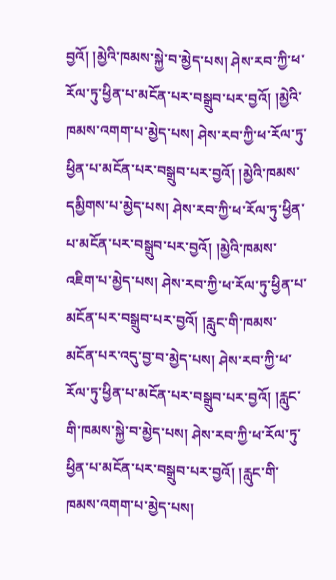བྱའོ། །མྱེའི་ཁམས་སྐྱེ་བ་མྱེད་པས། ཤེས་རབ་ཀྱི་ཕ་རོལ་ཏུ་ཕྱིན་པ་མངོན་པར་བསྒྲུབ་པར་བྱའོ། །མྱེའི་ཁམས་འགག་པ་མྱེད་པས། ཤེས་རབ་ཀྱི་ཕ་རོལ་ཏུ་ཕྱིན་པ་མངོན་པར་བསྒྲུབ་པར་བྱའོ། །མྱེའི་ཁམས་དམྱིགས་པ་མྱེད་པས། ཤེས་རབ་ཀྱི་ཕ་རོལ་ཏུ་ཕྱིན་པ་མངོན་པར་བསྒྲུབ་པར་བྱའོ། །མྱེའི་ཁམས་འཇིག་པ་མྱེད་པས། ཤེས་རབ་ཀྱི་ཕ་རོལ་ཏུ་ཕྱིན་པ་མངོན་པར་བསྒྲུབ་པར་བྱའོ། །རླུང་གི་ཁམས་མངོན་པར་འདུ་བྱ་བ་མྱེད་པས། ཤེས་རབ་ཀྱི་ཕ་རོལ་ཏུ་ཕྱིན་པ་མངོན་པར་བསྒྲུབ་པར་བྱའོ། །རླུང་གི་ཁམས་སྐྱེ་བ་མྱེད་པས། ཤེས་རབ་ཀྱི་ཕ་རོལ་ཏུ་ཕྱིན་པ་མངོན་པར་བསྒྲུབ་པར་བྱའོ། །རླུང་གི་ཁམས་འགག་པ་མྱེད་པས།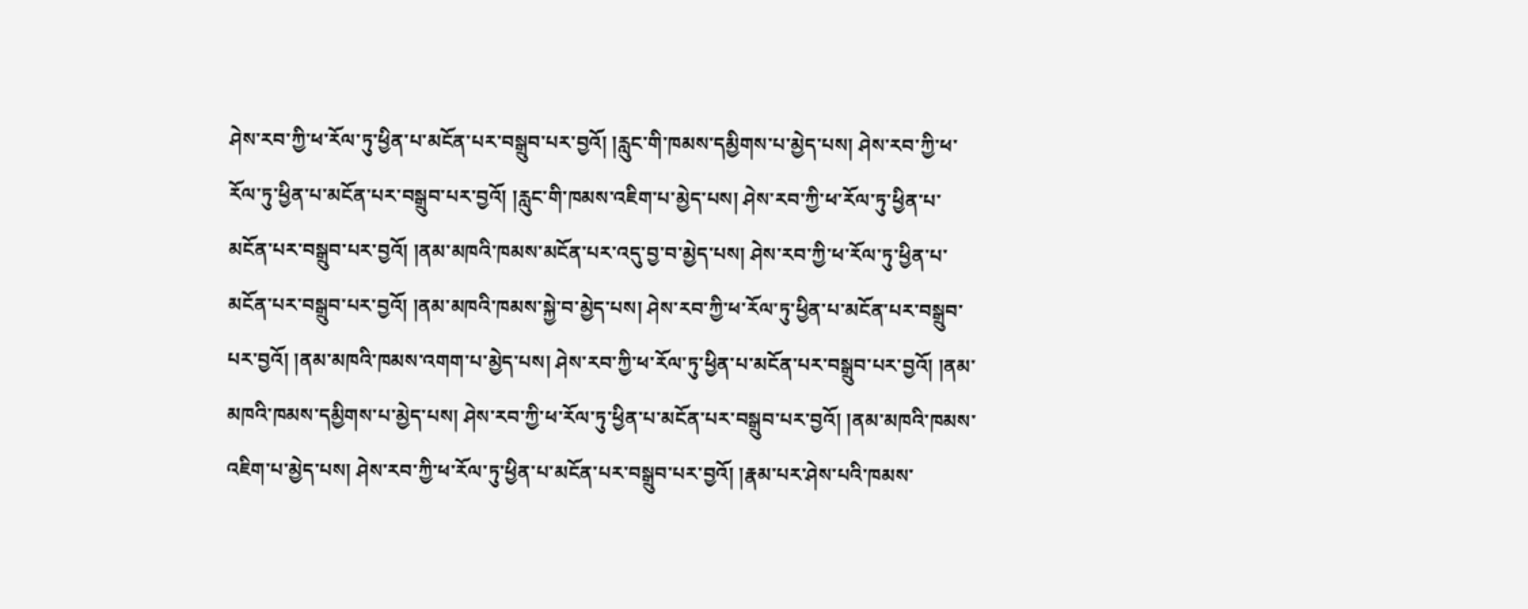ཤེས་རབ་ཀྱི་ཕ་རོལ་ཏུ་ཕྱིན་པ་མངོན་པར་བསྒྲུབ་པར་བྱའོ། །རླུང་གི་ཁམས་དམྱིགས་པ་མྱེད་པས། ཤེས་རབ་ཀྱི་ཕ་རོལ་ཏུ་ཕྱིན་པ་མངོན་པར་བསྒྲུབ་པར་བྱའོ། །རླུང་གི་ཁམས་འཇིག་པ་མྱེད་པས། ཤེས་རབ་ཀྱི་ཕ་རོལ་ཏུ་ཕྱིན་པ་མངོན་པར་བསྒྲུབ་པར་བྱའོ། །ནམ་མཁའི་ཁམས་མངོན་པར་འདུ་བྱ་བ་མྱེད་པས། ཤེས་རབ་ཀྱི་ཕ་རོལ་ཏུ་ཕྱིན་པ་མངོན་པར་བསྒྲུབ་པར་བྱའོ། །ནམ་མཁའི་ཁམས་སྐྱེ་བ་མྱེད་པས། ཤེས་རབ་ཀྱི་ཕ་རོལ་ཏུ་ཕྱིན་པ་མངོན་པར་བསྒྲུབ་པར་བྱའོ། །ནམ་མཁའི་ཁམས་འགག་པ་མྱེད་པས། ཤེས་རབ་ཀྱི་ཕ་རོལ་ཏུ་ཕྱིན་པ་མངོན་པར་བསྒྲུབ་པར་བྱའོ། །ནམ་མཁའི་ཁམས་དམྱིགས་པ་མྱེད་པས། ཤེས་རབ་ཀྱི་ཕ་རོལ་ཏུ་ཕྱིན་པ་མངོན་པར་བསྒྲུབ་པར་བྱའོ། །ནམ་མཁའི་ཁམས་འཇིག་པ་མྱེད་པས། ཤེས་རབ་ཀྱི་ཕ་རོལ་ཏུ་ཕྱིན་པ་མངོན་པར་བསྒྲུབ་པར་བྱའོ། །རྣམ་པར་ཤེས་པའི་ཁམས་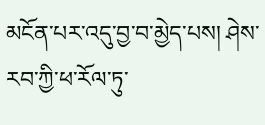མངོན་པར་འདུ་བྱ་བ་མྱེད་པས། ཤེས་རབ་ཀྱི་ཕ་རོལ་ཏུ་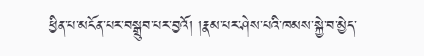ཕྱིན་པ་མངོན་པར་བསྒྲུབ་པར་བྱའོ། །རྣམ་པར་ཤེས་པའི་ཁམས་སྐྱེ་བ་མྱེད་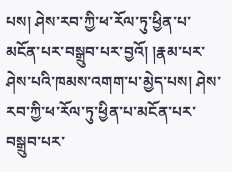པས། ཤེས་རབ་ཀྱི་ཕ་རོལ་ཏུ་ཕྱིན་པ་མངོན་པར་བསྒྲུབ་པར་བྱའོ། །རྣམ་པར་ཤེས་པའི་ཁམས་འགག་པ་མྱེད་པས། ཤེས་རབ་ཀྱི་ཕ་རོལ་ཏུ་ཕྱིན་པ་མངོན་པར་བསྒྲུབ་པར་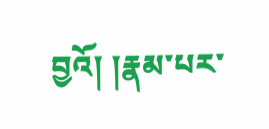བྱའོ། །རྣམ་པར་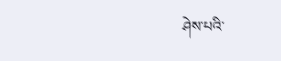ཤེས་པའི་